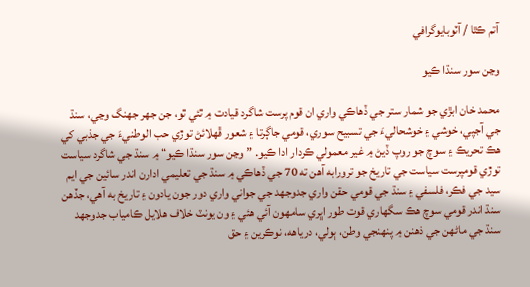آتم ڪٿا / آٽوبايوگرافي

وڃن سور سنڌا ڪيو

محمد خان ابڙي جو شمار ستر جي ڏهاڪي واري ان قوم پرست شاگرد قيادت ۾ ٿئي ٿو، جن جهر جهنگ وڃي، سنڌ جي آجپي، خوشي ۽ خوشحاليءَ جي تسبيح سوري، قومي جاڳرتا ۽ شعور ڦهلائڻ توڙي حب الوطنيءَ جي جذبي کي هڪ تحريڪ ۽ سوچ جو روپ ڏيڻ ۾ غير معمولي ڪردار ادا ڪيو. ”وڃن سور سنڌا ڪيو“ ۾ سنڌ جي شاگرد سياست توڙي قومپرست سياست جي تاريخ جو ترورابه آهن ته 70 جي ڏهاڪي ۾ سنڌ جي تعليمي ادارن اندر سائين جي ايم سيد جي فڪر، فلسفي ۽ سنڌ جي قومي حقن واري جدوجهد جي جواني واري دور جون يادون ۽ تاريخ به آهي، جڏهن سنڌ اندر قومي سوچ هڪ سگهاري قوت طور اڀري سامهون آئي هئي ۽ ون يونٽ خلاف هلايل ڪامياب جدوجهد سنڌ جي ماڻهن جي ذهنن ۾ پنهنجي وطن، ٻولي، درياهه، نوڪرين ۽ حق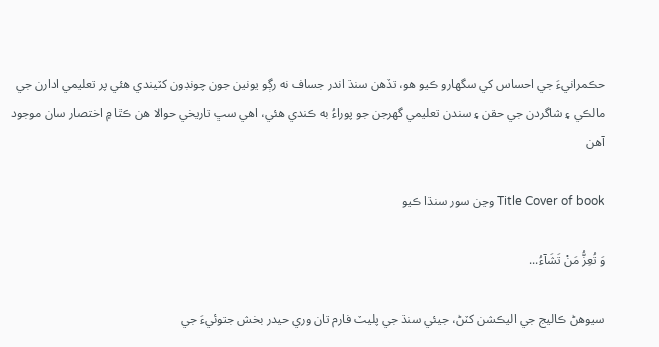حڪمرانيءَ جي احساس کي سگهارو ڪيو هو، تڏهن سنڌ اندر جساف نه رڳو يونين جون چونڊون کٽيندي هئي پر تعليمي ادارن جي مالڪي ۽ شاگردن جي حقن ۽ سندن تعليمي گهرجن جو پوراءُ به ڪندي هئي، اهي سڀ تاريخي حوالا هن ڪٿا ۾ اختصار سان موجود آهن

Title Cover of book وڃن سور سنڌا ڪيو

وَ تُعِزُّ مَنْ تَشَآءُ...

سيوهڻ ڪاليج جي اليڪشن کٽڻ، جيئي سنڌ جي پليٽ فارم تان وري حيدر بخش جتوئيءَ جي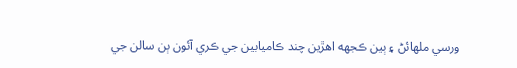ورسي ملهائڻ ۽ ٻين ڪجهه اهڙين چند ڪاميابين جي ڪري آئون ٻن سالن جي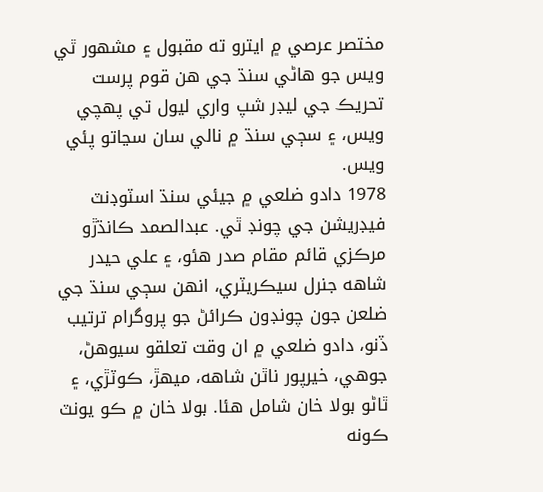مختصر عرصي ۾ ايترو ته مقبول ۽ مشهور ٿي ويس جو هاڻي سنڌ جي هن قوم پرست تحريڪ جي ليڊر شپ واري ليول تي پهچي ويس، ۽ سڄي سنڌ ۾ نالي سان سڃاتو پئي ويس.
1978 دادو ضلعي ۾ جيئي سنڌ اسٽوڊنٽ فيڊريشن جي چونڊ ٿي. عبدالصمد ڪانڌڙو مرڪزي قائم مقام صدر هئو، ۽ علي حيدر شاهه جنرل سيڪريٽري، انهن سڄي سنڌ جي ضلعن جون چونڊون ڪرائڻ جو پروگرام ترتيب ڏنو، دادو ضلعي ۾ ان وقت تعلقو سيوهڻ، جوهي، خيرپور ناٿن شاهه، ميهڙ، ڪوٽڙي، ۽ ٿاڻو بولا خان شامل هئا. بولا خان ۾ ڪو يونٽ ڪونه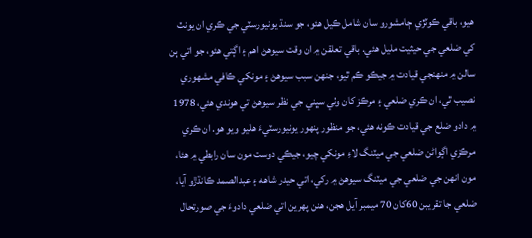هيو، باقي ڪوٽڙي ڄامشورو سان شامل ڪيل هئو، جو سنڌ يونيورسٽي جي ڪري ان يونٽ کي ضلعي جي حيثيت مليل هئي. باقي تعلقن ۾ ان وقت سيوهڻ اهم ۽ اڳتي هئو، جو اتي ٻن سالن ۾ منهنجي قيادت ۾ جيڪو ڪم ٿيو، جنهن سبب سيوهڻ ۽ مونکي ڪافي مشهوري نصيب ٿي، ان ڪري ضلعي ۽ مرڪز کان وٺي سڀني جي نظر سيوهڻ تي هوندي هئي، 1978 ۾ دادو ضلع جي قيادت ڪونه هئي، جو منظور پنهور يونيورسٽيءَ هليو ويو هو. ان ڪري مرڪزي اڳواڻن ضلعي جي ميٽنگ لاءِ مونکي چيو، جيڪي دوست مون سان رابطي ۾ هئا، مون انهن جي ضلعي جي ميٽنگ سيوهڻ ۾ رکي، اتي حيدر شاهه ۽ عبدالصمد ڪانڌڙو آيا، ضلعي جا تقريبن 60کان 70 ميمبر آيل هجن، هنن پهرين اتي ضلعي دادوءَ جي صورتحال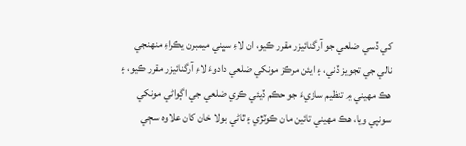کي ڏسي ضلعي جو آرگنائيزر مقرر ڪيو، ان لاءِ سڀني ميمبرن يڪراءِ منهنجي نالي جي تجويز ڏني، ۽ ايئن مرڪز مونکي ضلعي دادوءَ لاءِ آرگنائيزر مقرر ڪيو، ۽ هڪ مهيني ۾ تنظيم سازيءَ جو حڪم ڏيئي ڪري ضلعي جي اڳواڻي مونکي سونپي ويا، هڪ مهيني تائين مان ڪوٽڙي ۽ ٿاڻي بولا خان کان علاوه سڄي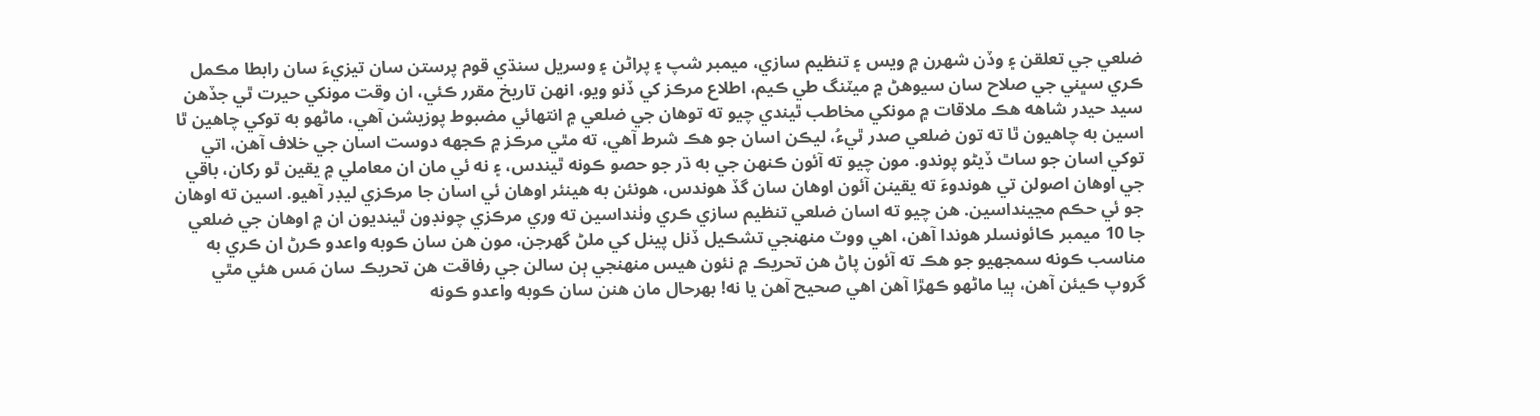ضلعي جي تعلقن ۽ وڏن شهرن ۾ ويس ۽ تنظيم سازي، ميمبر شپ ۽ پراڻن ۽ وسريل سنڌي قوم پرستن سان تيزيءَ سان رابطا مڪمل ڪري سڀني جي صلاح سان سيوهڻ ۾ ميٽنگ طي ڪيم، اطلاع مرڪز کي ڏنو ويو، انهن تاريخ مقرر ڪئي، ان وقت مونکي حيرت ٿي جڏهن سيد حيدر شاهه هڪ ملاقات ۾ مونکي مخاطب ٿيندي چيو ته توهان جي ضلعي ۾ انتهائي مضبوط پوزيشن آهي، ماڻهو به توکي چاهين ٿا اسين به چاهيون ٿا ته تون ضلعي صدر ٿيءُ، ليڪن اسان جو هڪ شرط آهي، ته مٿي مرڪز ۾ ڪجهه دوست اسان جي خلاف آهن، اتي توکي اسان جو ساٿ ڏيڻو پوندو. مون چيو ته آئون ڪنهن جي به ڌر جو حصو ڪونه ٿيندس، ۽ نه ئي مان ان معاملي ۾ يقين ٿو رکان، باقي جي اوهان اصولن تي هوندوءَ ته يقينن آئون اوهان سان گڏ هوندس، هونئن به هينئر اوهان ئي اسان جا مرڪزي ليڊر آهيو. اسين ته اوهان جو ئي حڪم مڃينداسين. هن چيو ته اسان ضلعي تنظيم سازي ڪري وٺنداسين ته وري مرڪزي چونڊون ٿينديون ان ۾ اوهان جي ضلعي جا 10 ميمبر ڪائونسلر هوندا آهن، اهي ووٽ منهنجي تشڪيل ڏنل پينل کي ملڻ گهرجن، مون هن سان ڪوبه واعدو ڪرڻ ان ڪري به مناسب ڪونه سمجهيو جو هڪ ته آئون پاڻ هن تحريڪ ۾ نئون هيس منهنجي ٻن سالن جي رفاقت هن تحريڪ سان مَس هئي مٿي گروپ ڪيئن آهن، ٻيا ماڻهو ڪهڙا آهن اهي صحيح آهن يا نه! بهرحال مان هنن سان ڪوبه واعدو ڪونه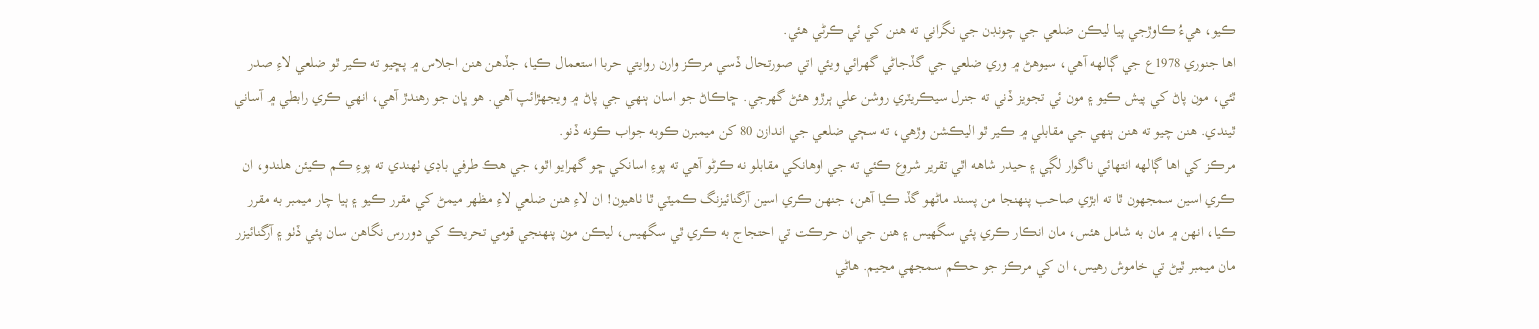ڪيو، هيءُ ڪاوڙجي پيا ليڪن ضلعي جي چونڊن جي نگراني ته هنن کي ئي ڪرڻي هئي.
اها جنوري 1978ع جي ڳالهه آهي، سيوهڻ ۾ وري ضلعي جي گڏجاڻي گهرائي ويئي اتي صورتحال ڏسي مرڪز وارن روايتي حربا استعمال ڪيا، جڏهن هنن اجلاس ۾ پڇيو ته ڪير ٿو ضلعي لاءِ صدر ٿئي، مون پاڻ کي پيش ڪيو ۽ مون ئي تجويز ڏني ته جنرل سيڪريٽري روشن علي ٻرڙو هئڻ گهرجي. ڇاڪاڻ جو اسان ٻنهي جي پاڻ ۾ ويجهڙائپ آهي. هو ڀان جو رهندڙ آهي، انهي ڪري رابطي ۾ آساني ٿيندي. هنن چيو ته هنن ٻنهي جي مقابلي ۾ ڪير ٿو اليڪشن وڙهي، ته سڄي ضلعي جي اندازن 80 کن ميمبرن ڪوبه جواب ڪونه ڏنو.
مرڪز کي اها ڳالهه انتهائي ناگوار لڳي ۽ حيدر شاهه اٿي تقرير شروع ڪئي ته جي اوهانکي مقابلو نه ڪرڻو آهي ته پوءِ اسانکي ڇو گهرايو اٿو، جي هڪ طرفي باڊي ٺهندي ته پوءِ ڪم ڪيئن هلندو، ان ڪري اسين سمجهون ٿا ته ابڙي صاحب پنهنجا من پسند ماڻهو گڏ ڪيا آهن، جنهن ڪري اسين آرگنائيزنگ ڪميٽي ٿا ٺاهيون! ان لاءِ هنن ضلعي لاءِ مظهر ميمڻ کي مقرر ڪيو ۽ ٻيا چار ميمبر به مقرر ڪيا، انهن ۾ مان به شامل هئس، مان انڪار ڪري پئي سگهيس ۽ هنن جي ان حرڪت تي احتجاج به ڪري ٿي سگهيس، ليڪن مون پنهنجي قومي تحريڪ کي دوررس نگاهن سان پئي ڏٺو ۽ آرگنائيزر مان ميمبر ٿيڻ تي خاموش رهيس، ان کي مرڪز جو حڪم سمجهي مڃيم. هاڻي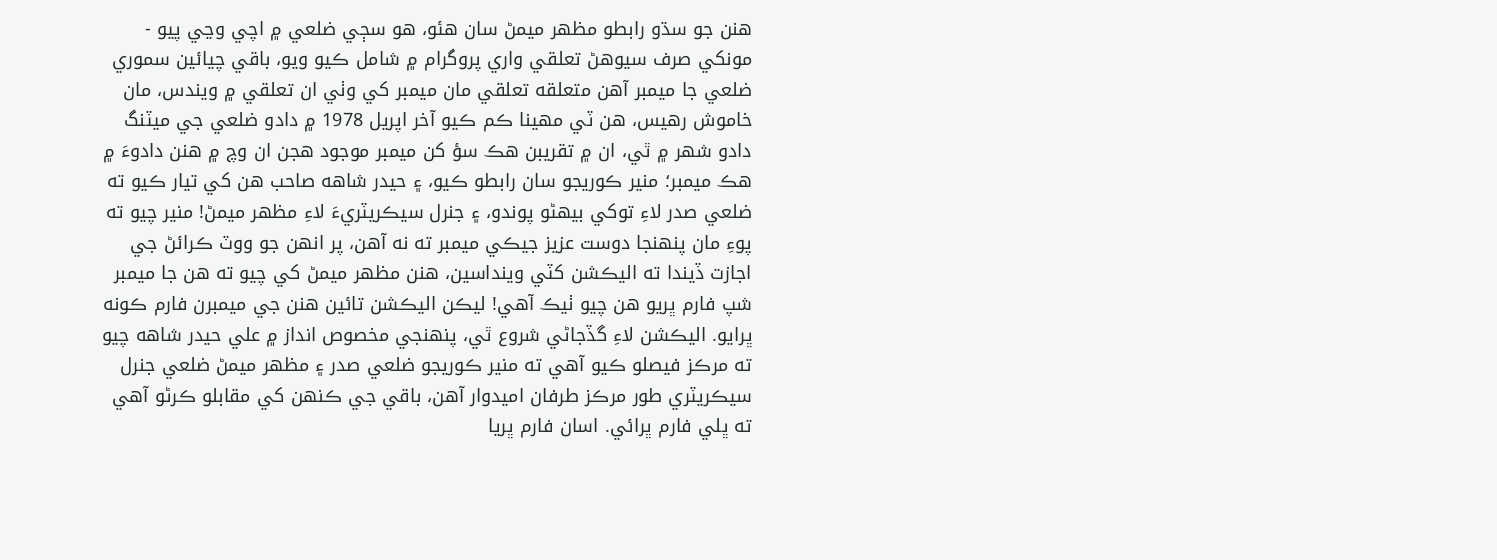هنن جو سڌو رابطو مظهر ميمڻ سان هئو، هو سڄي ضلعي ۾ اچي وڃي پيو - مونکي صرف سيوهڻ تعلقي واري پروگرام ۾ شامل ڪيو ويو، باقي چيائين سموري ضلعي جا ميمبر آهن متعلقه تعلقي مان ميمبر کي وٺي ان تعلقي ۾ ويندس، مان خاموش رهيس، هن ٽي مهينا ڪم ڪيو آخر اپريل 1978 ۾ دادو ضلعي جي ميٽنگ دادو شهر ۾ ٿي، ان ۾ تقريبن هڪ سؤ کن ميمبر موجود هجن ان وچ ۾ هنن دادوءَ ۾ هڪ ميمبر؛ منير ڪوريجو سان رابطو ڪيو، ۽ حيدر شاهه صاحب هن کي تيار ڪيو ته ضلعي صدر لاءِ توکي بيهڻو پوندو، ۽ جنرل سيڪريٽريءَ لاءِ مظهر ميمڻ! منير چيو ته پوءِ مان پنهنجا دوست عزيز جيڪي ميمبر ته نه آهن، پر انهن جو ووٽ ڪرائڻ جي اجازت ڏيندا ته اليڪشن کٽي وينداسين، هنن مظهر ميمڻ کي چيو ته هن جا ميمبر شپ فارم ڀريو هن چيو ٺيڪ آهي! ليڪن اليڪشن تائين هنن جي ميمبرن فارم ڪونه ڀرايو. اليڪشن لاءِ گڏجاڻي شروع ٿي، پنهنجي مخصوص انداز ۾ علي حيدر شاهه چيو ته مرڪز فيصلو ڪيو آهي ته منير ڪوريجو ضلعي صدر ۽ مظهر ميمڻ ضلعي جنرل سيڪريٽري طور مرڪز طرفان اميدوار آهن، باقي جي ڪنهن کي مقابلو ڪرڻو آهي ته ڀلي فارم ڀرائي. اسان فارم ڀريا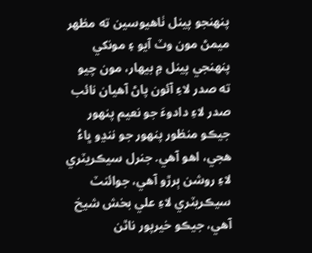پنهنجو پينل ٺاهيوسين ته مظهر ميمڻ مون وٽ آيو ۽ مونکي پنهنجي پينل ۾ بيهار، مون چيو ته صدر لاءِ آئون پاڻ آهيان نائب صدر لاءِ دادوءَ جو نعيم پنهور جيڪو منظور پنهور جو ننڍو ڀاءُ هجي، اهو آهي. جنرل سيڪريٽري لاءِ روشن ٻرڙو آهي، جوائنٽ سيڪريٽري لاءِ علي بخش شيخ آهي، جيڪو خيرپور ناٿن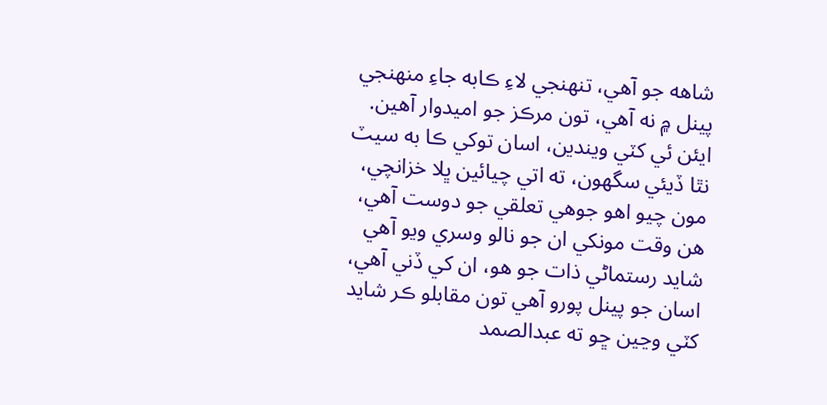شاهه جو آهي، تنهنجي لاءِ ڪابه جاءِ منهنجي پينل ۾ نه آهي، تون مرڪز جو اميدوار آهين. ايئن ئي کٽي ويندين، اسان توکي ڪا به سيٽ نٿا ڏيئي سگهون، ته اتي چيائين ڀلا خزانچي، مون چيو اهو جوهي تعلقي جو دوست آهي، هن وقت مونکي ان جو نالو وسري ويو آهي شايد رستماڻي ذات جو هو، ان کي ڏني آهي، اسان جو پينل پورو آهي تون مقابلو ڪر شايد کٽي وڃين ڇو ته عبدالصمد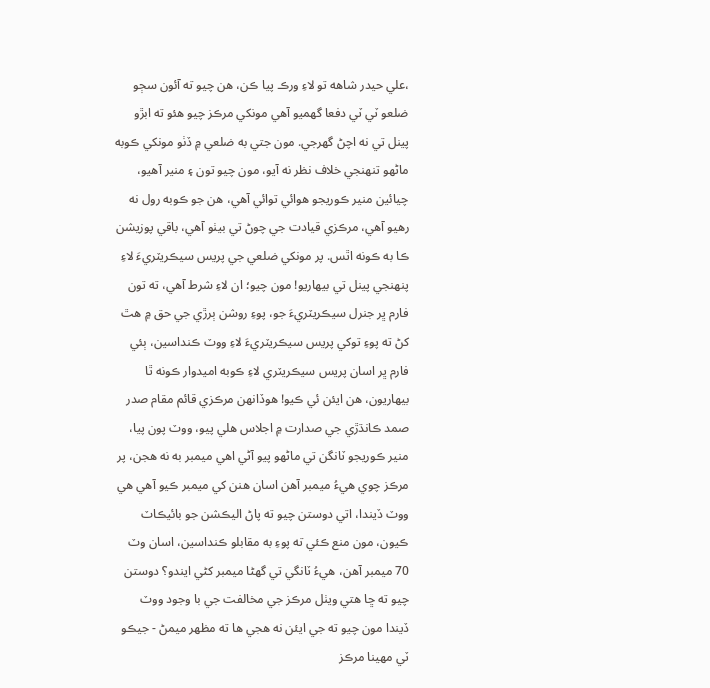،علي حيدر شاهه تو لاءِ ورڪ پيا ڪن، هن چيو ته آئون سڄو ضلعو ٽي ٽي دفعا گهميو آهي مونکي مرڪز چيو هئو ته ابڙو پينل تي نه اچڻ گهرجي. مون جتي به ضلعي ۾ ڏٺو مونکي ڪوبه ماڻهو تنهنجي خلاف نظر نه آيو، مون چيو تون ۽ منير آهيو، چيائين منير ڪوريجو هوائي توائي آهي، هن جو ڪوبه رول نه رهيو آهي، مرڪزي قيادت جي چوڻ تي بيٺو آهي، باقي پوزيشن ڪا به ڪونه اٿس. پر مونکي ضلعي جي پريس سيڪريٽريءَ لاءِ پنهنجي پينل تي بيهاريو! مون چيو؛ ان لاءِ شرط آهي، ته تون فارم ڀر جنرل سيڪريٽريءَ جو، پوءِ روشن ٻرڙي جي حق ۾ هٿ کڻ ته پوءِ توکي پريس سيڪريٽريءَ لاءِ ووٽ ڪنداسين، ٻئي فارم ڀر اسان پريس سيڪريٽري لاءِ ڪوبه اميدوار ڪونه ٿا بيهاريون، هن ايئن ئي ڪيو! هوڏانهن مرڪزي قائم مقام صدر صمد ڪانڌڙي جي صدارت ۾ اجلاس هلي پيو، ووٽ پون پيا، منير ڪوريجو ٽانگن تي ماڻهو پيو آڻي اهي ميمبر به نه هجن، پر مرڪز چوي هيءُ ميمبر آهن اسان هنن کي ميمبر ڪيو آهي هي ووٽ ڏيندا، اتي دوستن چيو ته پاڻ اليڪشن جو بائيڪاٽ ڪيون، مون منع ڪئي ته پوءِ به مقابلو ڪنداسين، اسان وٽ 70 ميمبر آهن، هيءُ ٽانگي تي گهڻا ميمبر کڻي ايندو؟ دوستن چيو ته ڇا هتي ويٺل مرڪز جي مخالفت جي با وجود ووٽ ڏيندا مون چيو ته جي ايئن نه هجي ها ته مظهر ميمڻ - جيڪو ٽي مهينا مرڪز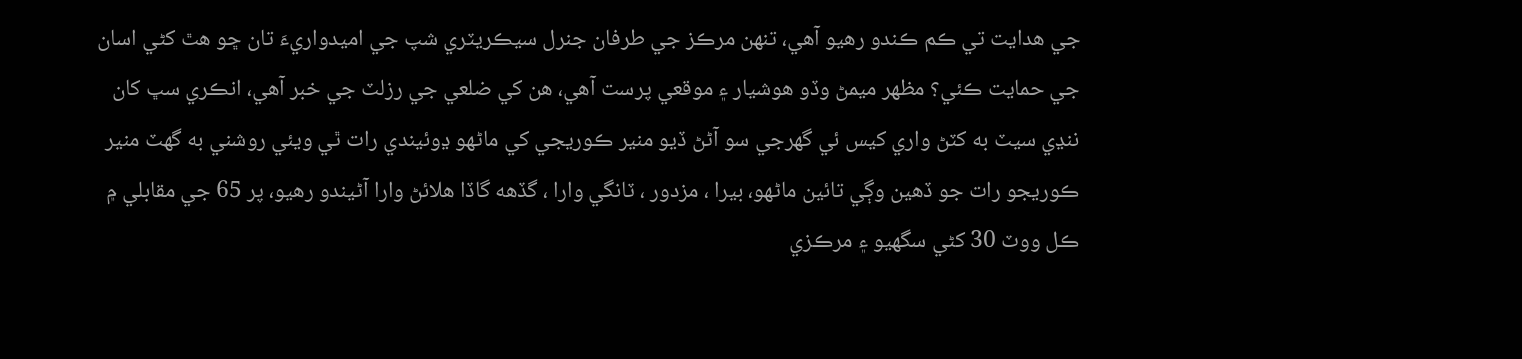جي هدايت تي ڪم ڪندو رهيو آهي، تنهن مرڪز جي طرفان جنرل سيڪريٽري شپ جي اميدواريءَ تان ڇو هٿ کڻي اسان جي حمايت ڪئي؟ مظهر ميمڻ وڏو هوشيار ۽ موقعي پرست آهي، هن کي ضلعي جي رزلٽ جي خبر آهي، انڪري سڀ کان ننڍي سيٽ به کٽڻ واري کيس ئي گهرجي سو آڻڻ ڏيو منير ڪوريجي کي ماڻهو ڍوئيندي رات ٿي ويئي روشني به گهٽ منير ڪوريجو رات جو ڏهين وڳي تائين ماڻهو، بيرا ، مزدور ، ٽانگي وارا ، گڏهه گاڏا هلائڻ وارا آڻيندو رهيو، پر 65 جي مقابلي ۾ ڪل ووٽ 30 کڻي سگهيو ۽ مرڪزي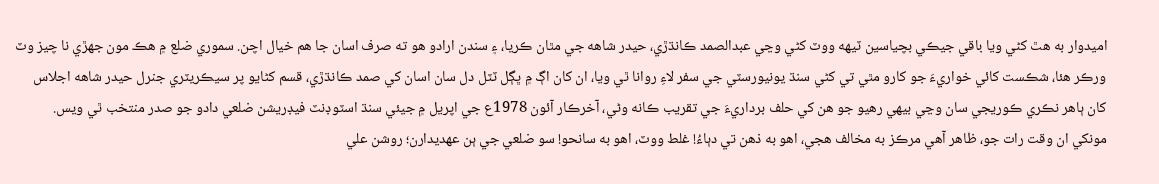اميدوار به هٿ کڻي ويا باقي جيڪي بچياسين ٽيهه ووٽ کڻي وڃي عبدالصمد ڪانڌڙي، حيدر شاهه جي مٿان ڪريا، ۽ سندن ارادو هو ته صرف اسان جا هم خيال اچن. سموري ضلع ۾ هڪ مون جهڙي نا چيز وٽ ورڪر هئا، شڪست کائي خواريءَ جو کارو مٿي تي کڻي سنڌ يونيورسٽي جي سفر لاءِ روانا ٿي ويا، ان کان اڳ ۾ ڀڳل ٽٽل دل سان اسان کي صمد ڪانڌڙي، قسم کڻايو پر سيڪريٽري جنرل حيدر شاهه اجلاس کان ٻاهر نڪري ڪوريجي سان وڃي بيهي رهيو جو هن کي حلف برداريءَ جي تقريب ڪانه وڻي، آخرڪار آئون 1978ع جي اپريل ۾ جيئي سنڌ اسٽوڊنٽ فيڊريشن ضلعي دادو جو صدر منتخب ٿي ويس.
مونکي ان وقت رات جو، ظاهر آهي مرڪز به مخالف هجي، اهو به ذهن تي دٻاءُ! غلط ووٽ، اهو به سانحو! سو ضلعي جي ٻن عهديدارن؛ روشن علي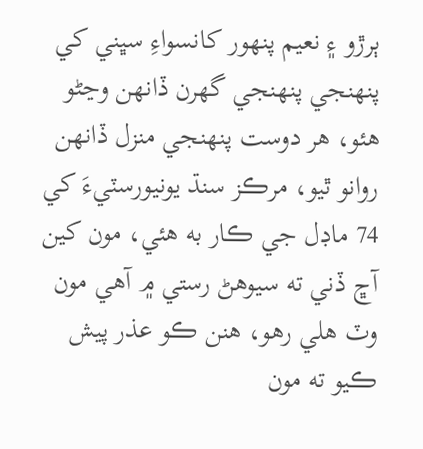ٻرڙو ۽ نعيم پنهور کانسواءِ سڀني کي پنهنجي پنهنجي گهرن ڏانهن وڃڻو هئو، هر دوست پنهنجي منزل ڏانهن روانو ٿيو، مرڪز سنڌ يونيورسٽيءَ کي 74 ماڊل جي ڪار به هئي، مون کين آڇ ڏني ته سيوهڻ رستي ۾ آهي مون وٽ هلي رهو، هنن ڪو عذر پيش ڪيو ته مون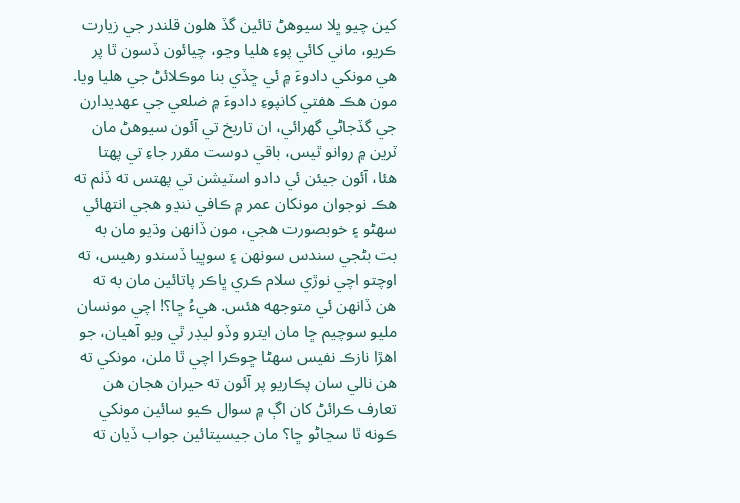کين چيو ڀلا سيوهڻ تائين گڏ هلون قلندر جي زيارت ڪريو، ماني کائي پوءِ هليا وڃو، چيائون ڏسون ٿا پر هي مونکي دادوءَ ۾ ئي ڇڏي بنا موڪلائڻ جي هليا ويا. مون هڪ هفتي کانپوءِ دادوءَ ۾ ضلعي جي عهديدارن جي گڏجاڻي گهرائي، ان تاريخ تي آئون سيوهڻ مان ٽرين ۾ روانو ٿيس، باقي دوست مقرر جاءِ تي پهتا هئا، آئون جيئن ئي دادو اسٽيشن تي پهتس ته ڏٺم ته هڪ نوجوان مونکان عمر ۾ ڪافي ننڍو هجي انتهائي سهڻو ۽ خوبصورت هجي، مون ڏانهن وڌيو مان به بت بڻجي سندس سونهن ۽ سوڀيا ڏسندو رهيس، ته اوچتو اچي نوڙي سلام ڪري ڀاڪر پاتائين مان به ته هن ڏانهن ئي متوجهه هئس. هيءُ ڇا؟! اچي مونسان مليو سوچيم ڇا مان ايترو وڏو ليڊر ٿي ويو آهيان، جو اهڙا نازڪ نفيس سهڻا ڇوڪرا اچي ٿا ملن، مونکي ته هن نالي سان پڪاريو پر آئون ته حيران هجان هن تعارف ڪرائڻ کان اڳ ۾ سوال ڪيو سائين مونکي ڪونه ٿا سڃاڻو ڇا؟ مان جيسيتائين جواب ڏيان ته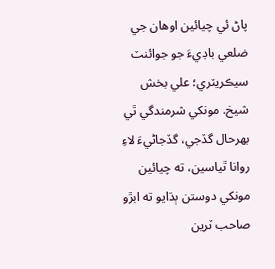پاڻ ئي چيائين اوهان جي ضلعي باڊيءَ جو جوائنٽ سيڪريٽري؛ علي بخش شيخ. مونکي شرمندگي ٿي بهرحال گڏجي، گڏجاڻيءَ لاءِ روانا ٿياسين، ته چيائين مونکي دوستن ٻڌايو ته ابڙو صاحب ٽرين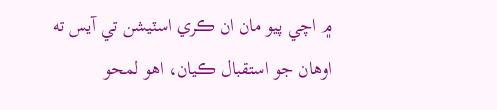۾ اچي پيو مان ان ڪري اسٽيشن تي آيس ته اوهان جو استقبال ڪيان، اهو لمحو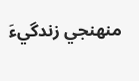منهنجي زندگيءَ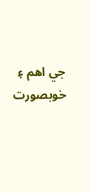جي اهم ۽ خوبصورت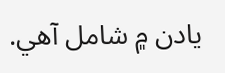يادن ۾ شامل آهي.